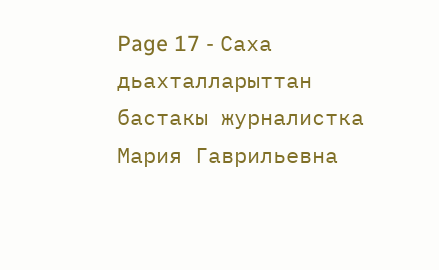Page 17 - Саха дьахталларыттан бастакы журналистка Мария Гаврильевна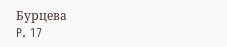Бурцева
P. 17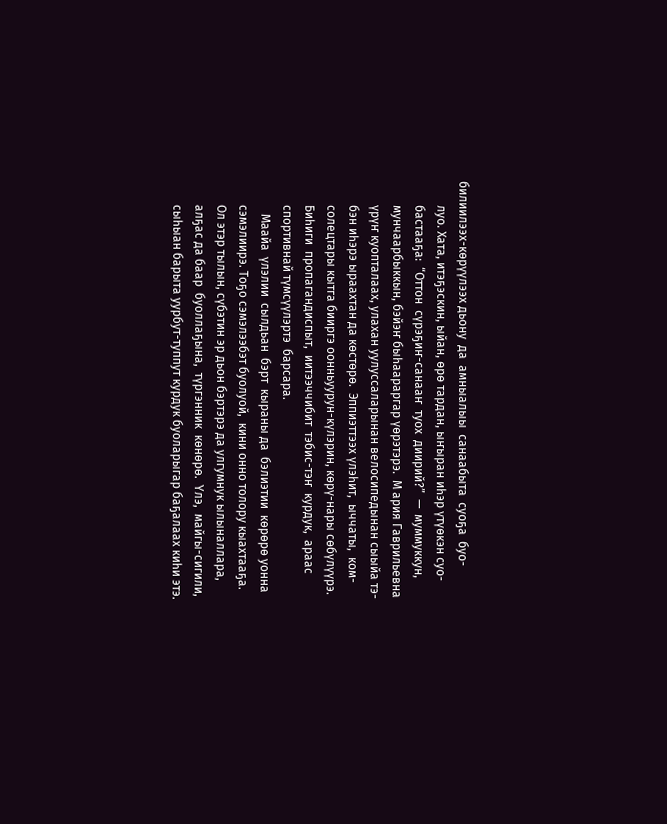билиилээх-көрүүлээх дьону  да  амныалыы  санаабыта  суоҕа  буо-
        луо. Хата, итэҕэскин, ыйан, өрө тардан, ыҥыран иһэр үтүөкэн суо-
        бастааҕа:  “Оттон  сүрэҕиҥ-санааҥ  туох  диирий?”  —  муммуккун,
        мунчаарбыккын, бэйэҥ быһаараргар үөрэтэрэ.  М ария Гаврильевна
        үрүҥ куопталаах, улахан уулуссаларынан велосипедынан сыыйа тэ-
        бэн иһэрэ ыраахтан да көстөрө.  Эппиэттээх үлэһит,  ыччаты,  ком-
        солецтары кытга бииргэ оонньуурун-күлэрин, көрү-нары сөбүлүүрэ.
        Биһиги  пропагандиспыт,  иитээччибит  тэбис-тэҥ  курдук,  араас
        спортивнай түмсүүлэртэ  барсара.
           Маайа  үлэлии  сылдьан  бэрт  кыраны да  бэлиэтии  көрөрө уонна
        сэмэлиирэ. Тоҕо сэмэлээбэт буолуой,  кини онно толору кыахтааҕа.
        Ол этэр тылын, сүбэтин эр дьон бэртэрэ да улгумнук ылыналлара,
        алҕас да баар  буоллаҕына,  түргэнник  көнөрө.  Үлэ,  майгы-сигили,
        сыһыан барыта уурбут-туппут курдук буоларыгар баҕалаах киһи этэ.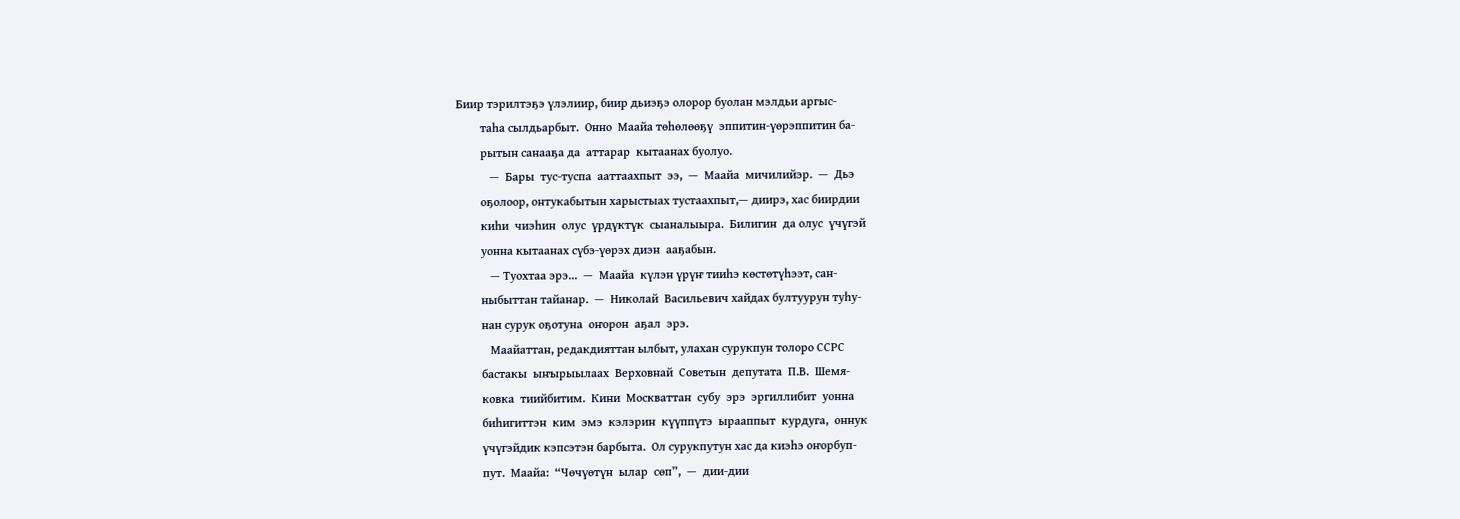Биир тэрилтэҕэ үлэлиир, биир дьиэҕэ олорор буолан мэлдьи аргыс-
        таһа сылдьарбыт.  Онно  Маайа төһөлөөҕү  эппитин-үөрэппитин ба-
        рытын санааҕа да  аттарар  кытаанах буолуо.
           —  Бары  тус-туспа  ааттаахпыт  ээ,  —  Маайа  мичилийэр.  —  Дьэ
        оҕолоор, онтукабытын харыстыах тустаахпыт,— диирэ, хас биирдии
        киһи  чиэһин  олус  үрдүктүк  сыаналыыра.  Билигин  да олус  үчүгэй
        уонна кытаанах сүбэ-үөрэх диэн  ааҕабын.
           — Туохтаа эрэ...  —  Маайа  күлэн үрүҥ тииһэ көстөтүһээт, сан-
        ныбыттан тайанар.  —  Николай  Васильевич хайдах бултуурун туһу-
        нан сурук оҕотуна  оҥорон  аҕал  эрэ.
           Маайаттан, редакдияттан ылбыт, улахан сурукпун толоро ССРС
        бастакы  ыҥырыылаах  Верховнай  Советын  депутата  П.В.  Шемя-
        ковка  тиийбитим.  Кини  Москваттан  субу  эрэ  эргиллибит  уонна
        биһигиттэн  ким  эмэ  кэлэрин  күүппүтэ  ырааппыт  курдуга,  оннук
        үчүгэйдик кэпсэтэн барбыта.  Ол сурукпутун хас да киэһэ оҥорбуп-
        пут.  Маайа:  “Чөчүөтүн  ылар  сөп”,  —  дии-дии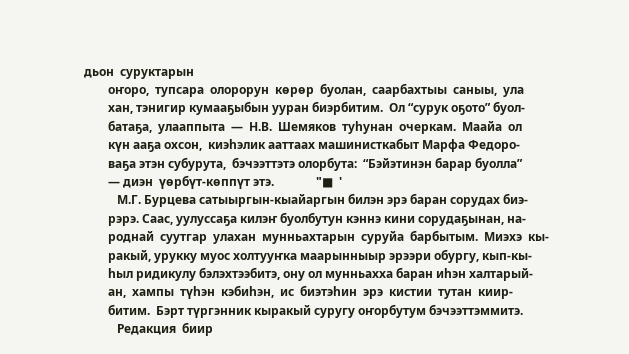дьон  суруктарын
        оҥоро,  тупсара  олорорун  көрөр  буолан,  саарбахтыы  саныы,  ула
        хан, тэнигир кумааҕыбын ууран биэрбитим.  Ол “сурук оҕото” буол-
        батаҕа,  улааппыта  —  Н.В.  Шемяков  туһунан  очеркам.  Маайа  ол
        күн ааҕа охсон,  киэһэлик ааттаах машинисткабыт Марфа Федоро-
        ваҕа этэн субурута,  бэчээттэтэ олорбута:  “Бэйэтинэн барар буолла”
        — диэн  үөрбүт-көппүт этэ.              "■  '
           М.Г. Бурцева сатыыргын-кыайаргын билэн эрэ баран сорудах биэ-
        рэрэ. Саас, уулуссаҕа килэҥ буолбутун кэннэ кини сорудаҕынан, на-
        роднай  суутгар  улахан  мунньахтарын  суруйа  барбытым.  Миэхэ  кы-
        ракый, урукку муос холтууҥка маарынныыр эрээри обургу, кып-кы-
        һыл ридикулу бэлэхтээбитэ, ону ол мунньахха баран иһэн халтарый-
        ан,  хампы  түһэн  кэбиһэн,  ис  биэтэһин  эрэ  кистии  тутан  киир-
        битим.  Бэрт түргэнник кыракый суругу оҥорбутум бэчээттэммитэ.
           Редакция  биир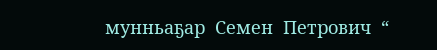мунньаҕар  Семен  Петрович  “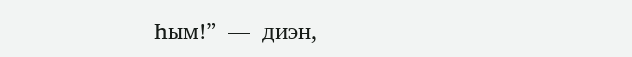Һым!”  —  диэн,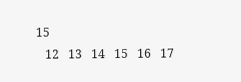15
   12   13   14   15   16   17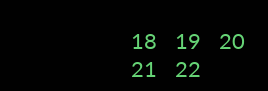18   19   20   21   22